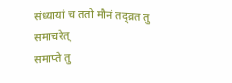संध्यायां च ततो मौनं तद्व्रत तु समाचरेत्
समाप्ते तु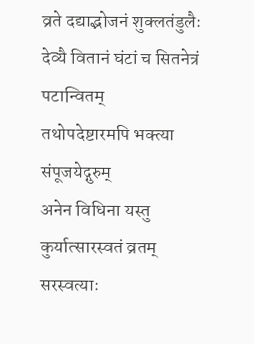व्रते दद्याद्भोजनं शुक्लतंडुलैः
देव्यै वितानं घंटां च सितनेत्रं पटान्वितम्
तथोपदेष्टारमपि भक्त्या संपूजयेद्गुरुम्
अनेन विधिना यस्तु कुर्यात्सारस्वतं व्रतम्
सरस्वत्याः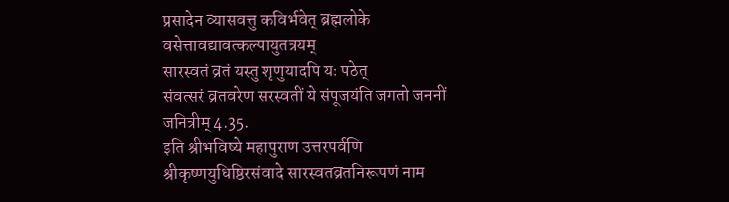प्रसादेन व्यासवत्तु कविर्भवेत् ब्रह्मलोके वसेत्तावद्यावत्कल्पायुतत्रयम्
सारस्वतं व्रतं यस्तु शृणुयादपि यः पठेत्
संवत्सरं व्रतवरेण सरस्वतीं ये संपूजयंति जगतो जननीं जनित्रीम् 4.35.
इति श्रीभविष्ये महापुराण उत्तरपर्वणि श्रीकृष्णयुधिष्ठिरसंवादे सारस्वतव्रतनिरूपणं नाम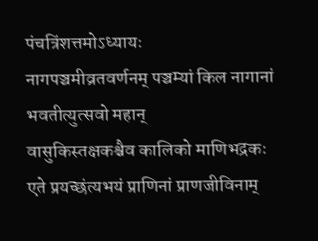पंचत्रिंशत्तमोऽध्यायः
नागपञ्चमीव्रतवर्णनम् पञ्चम्यां किल नागानां भवतीत्युत्सवो महान्
वासुकिस्तक्षकश्चैव कालिको माणिभद्रकः एते प्रयच्छंत्यभयं प्राणिनां प्राणजीविनाम्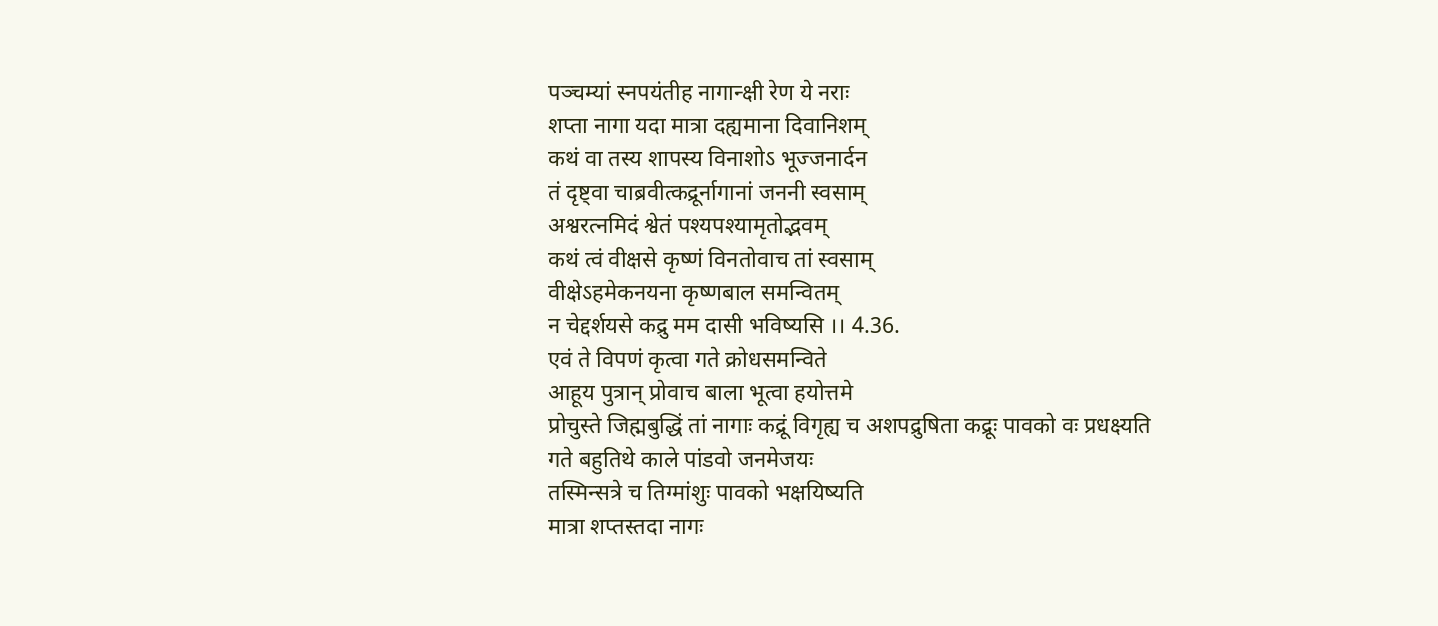पञ्चम्यां स्नपयंतीह नागान्क्षी रेण ये नराः
शप्ता नागा यदा मात्रा दह्यमाना दिवानिशम्
कथं वा तस्य शापस्य विनाशोऽ भूज्जनार्दन
तं दृष्ट्वा चाब्रवीत्कद्रूर्नागानां जननी स्वसाम्
अश्वरत्नमिदं श्वेतं पश्यपश्यामृतोद्भवम्
कथं त्वं वीक्षसे कृष्णं विनतोवाच तां स्वसाम्
वीक्षेऽहमेकनयना कृष्णबाल समन्वितम्
न चेद्दर्शयसे कद्रु मम दासी भविष्यसि ।। 4.36.
एवं ते विपणं कृत्वा गते क्रोधसमन्विते
आहूय पुत्रान् प्रोवाच बाला भूत्वा हयोत्तमे
प्रोचुस्ते जिह्मबुद्धिं तां नागाः कद्रूं विगृह्य च अशपद्रुषिता कद्रूः पावको वः प्रधक्ष्यति
गते बहुतिथे काले पांडवो जनमेजयः
तस्मिन्सत्रे च तिग्मांशुः पावको भक्षयिष्यति
मात्रा शप्तस्तदा नागः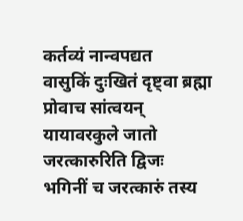कर्तव्यं नान्वपद्यत
वासुकिं दुःखितं दृष्ट्वा ब्रह्मा प्रोवाच सांत्वयन्
यायावरकुले जातो जरत्कारुरिति द्विजः
भगिनीं च जरत्कारुं तस्य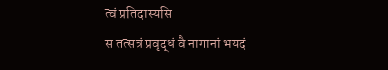त्वं प्रतिदास्यसि
स तत्सत्रं प्रवृद्धं वै नागानां भयदं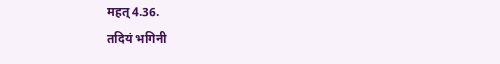महत् 4.36.
तदियं भगिनी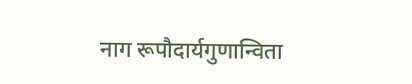नाग रूपौदार्यगुणान्विता